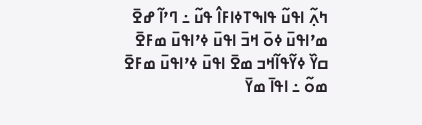ߤߍ߲߬ ߊߟߎ߬ ߟߊߒߠߦߊߓߊ߮ ߟߎ߬ ߸ ߣߴߊ߬ ߝߐ߫ ߘߴߊߟߎ߫ ߦߋ߫ ߞߏ߫ ߊߟߎ߫ ߦߴߊߟߎ߫ ߘߓߐ߫ ߛߌ߰ ߦߌ߬ߟߊ߬ߞߏ ߘߐ߫ ߊߟߎ߫ ߦߴߊߟߎ߫ ߘߓߐ߫ ߘߋ߬ ߸ ߊߟߊ߫ ߘߌ߫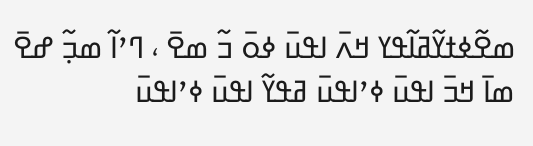ߘߐ߬ߦߙߌ߬ߥߊ߬ߟߌ ߞߍ߫ ߊߟߎ߫ ߦߋ߫ ߏ߬ ߘߐ߫ ، ߣߴߊ߬ ߘߏ߲߬ ߝߐ߫ ߘߊ߫ ߞߏ߫ ߊߟߎ߫ ߦߴߊߟߎ߫ ߥߟߌ߬ ߊߟߎ߫ ߦߴߊߟߎ߫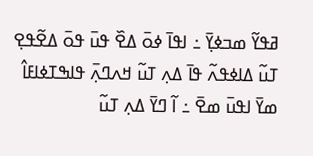ߥߟߌ߬ ߘߏߦߌ߲߫ ߸ ߊߟߊ߫ ߦߋ߫ ߡߐ߰ ߟߎ߫ ߟߋ߫ ߡߐ߬ߟߐ߲ ߠߎ߬ ߡߊߦߟߍ߬ ߟߊ߫ ߡߍ߲ ߠߎ߬ ߞߍߣߍ߲߫ ߟߊߒߠߦߊߓߊ߮ ߘߌ߫ ߊߟߎ߫ ߘߐ߫ ߸ ߊ߬ ߣߌ߫ ߡߍ߲ ߠߎ߬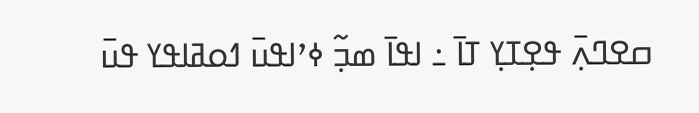ߛߐߣߍ߲߫ ߟߐ߲ߠߌ߲ ߠߊ߫ ߸ ߊߟߊ߫ ߘߏ߲߬ ߦߴߊߟߎ߫ ߗߋߥߊߟߌ ߟߎ߫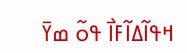ߞߟߊ߬ߡߊ߬ߓߊ߯ ߟߋ߬ ߘߌ߫